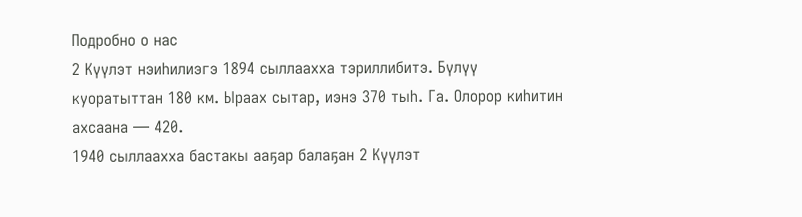Подробно о нас
2 Күүлэт нэиһилиэгэ 1894 сыллаахха тэриллибитэ. Бүлүү куоратыттан 180 км. Ыраах сытар, иэнэ 370 тыһ. Га. Олорор киһитин ахсаана — 420.
1940 сыллаахха бастакы ааҕар балаҕан 2 Күүлэт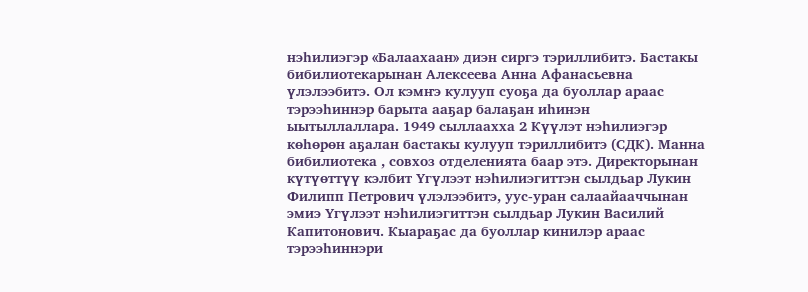нэһилиэгэр «Балаахаан» диэн сиргэ тэриллибитэ. Бастакы бибилиотекарынан Алексеева Анна Афанасьевна үлэлээбитэ. Ол кэмҥэ кулууп суоҕа да буоллар араас тэрээһиннэр барыта ааҕар балаҕан иһинэн ыытыллаллара. 1949 сыллаахха 2 Күүлэт нэһилиэгэр көһөрөн аҕалан бастакы кулууп тэриллибитэ (СДК). Манна бибилиотека , совхоз отделенията баар этэ. Директорынан күтүөттүү кэлбит Үгүлээт нэһилиэгиттэн сылдьар Лукин Филипп Петрович үлэлээбитэ, уус-уран салаайааччынан эмиэ Үгүлээт нэһилиэгиттэн сылдьар Лукин Василий Капитонович. Кыараҕас да буоллар кинилэр араас тэрээһиннэри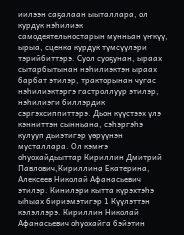иилээн саҕалаан ыыталлара, ол курдук нэһилиэк самодеятельностарын мунньан үҥкүү, ырыа, сценка курдук түмсүүлэри тэрийбиттэрэ. Суол суоҕунан, ыраах сытарбытынан нэһилиэктэн ыраах барбат этилэр, тракторынан чугас нэһилиэктэргэ гастроллуур этилэр, нэһилиэги биллэрдик сэргэхсиппиттэрэ. Дьон күүстээх үлэ кэнниттэн сынньана, сэһэргэһэ кулууп дьиэтигэр үөрүүнэн мусталлара. Ол кэмҥэ оһуохайдьыттар Кириллин Дмитрий Павлович,Кириллина Екатерина, Алексеев Николай Афанасьевич этилэр. Кинилэри кытта күрэхтэһэ ыһыах бириэмэтигэр 1 Күүлэттэн кэлэллэрэ. Кириллин Николай Афанасьевич оһуохайга бэйэтин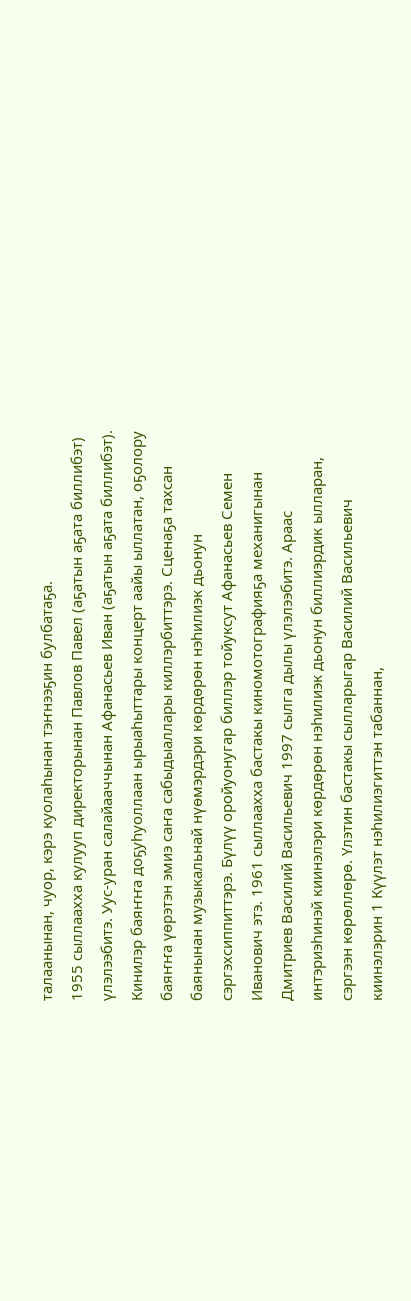талаанынан, чуор, кэрэ куолаһынан тэҥнээҕин булбатаҕа.
1955 сыллаахха кулууп директорынан Павлов Павел (аҕатын аҕата биллибэт) үлэлээбитэ. Уус-уран салайааччынан Афанасьев Иван (аҕатын аҕата биллибэт). Кинилэр баяҥҥа доҕуһуоллаан ырыаһыттары концерт аайы ыллатан, оҕолору баяҥҥа үөрэтэн эмиэ саҥа сабыдыаллары киллэрбиттэрэ. Сценаҕа тахсан баянынан музыкальнай нүөмэрдэри көрдөрөн нэһилиэк дьонун сэргэхсиппиттэрэ. Бүлүү оройуонугар биллэр тойуксут Афанасьев Семен Иванович этэ. 1961 сыллаахха бастакы киномотографияҕа механигынан Дмитриев Василий Васильевич 1997 сылга дылы үлэлээбитэ. Араас интэриэһинэй киинэлэри көрдөрөн нэһилиэк дьонун биллиэрдик ылларан, сэргээн көрөллөрө. Үлэтин бастакы сылларыгар Василий Васильевич киинэлэрин 1 Күүлэт нэһилиэгиттэн табаннан,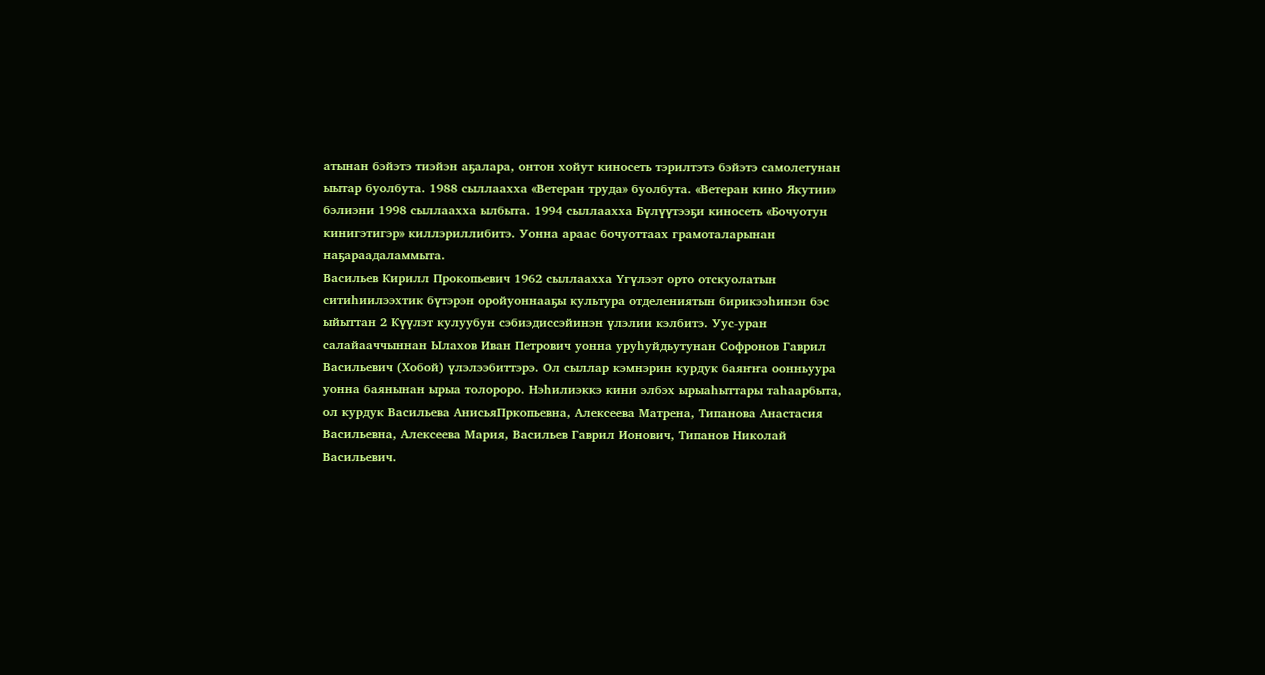атынан бэйэтэ тиэйэн аҕалара, онтон хойут киносеть тэрилтэтэ бэйэтэ самолетунан ыытар буолбута. 1988 сыллаахха «Ветеран труда» буолбута. «Ветеран кино Якутии» бэлиэни 1998 сыллаахха ылбыта. 1994 сыллаахха Бүлүүтээҕи киносеть «Бочуотун кинигэтигэр» киллэриллибитэ. Уонна араас бочуоттаах грамоталарынан наҕараадаламмыта.
Васильев Кирилл Прокопьевич 1962 сыллаахха Үгүлээт орто отскуолатын ситиһиилээхтик бүтэрэн оройуоннааҕы культура отделениятын бирикээһинэн бэс ыйыттан 2 Күүлэт кулуубун сэбиэдиссэйинэн үлэлии кэлбитэ. Уус-уран салайааччыннан Ылахов Иван Петрович уонна уруһуйдьутунан Софронов Гаврил Васильевич (Хобой) үлэлээбиттэрэ. Ол сыллар кэмнэрин курдук баяҥҥа оонньуура уонна баянынан ырыа толороро. Нэһилиэккэ кини элбэх ырыаһыттары таһаарбыта, ол курдук Васильева АнисьяПркопьевна, Алексеева Матрена, Типанова Анастасия Васильевна, Алексеева Мария, Васильев Гаврил Ионович, Типанов Николай Васильевич.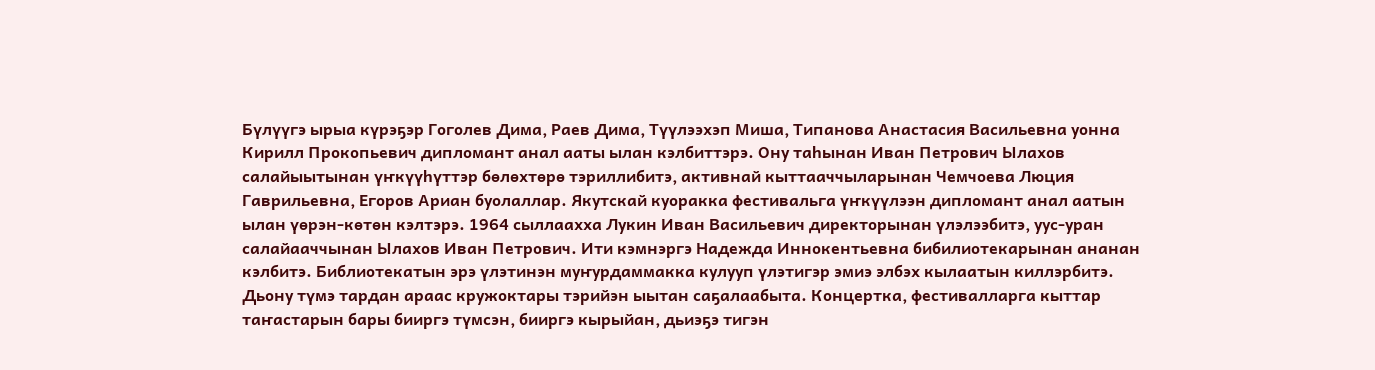Бүлүүгэ ырыа күрэҕэр Гоголев Дима, Раев Дима, Түүлээхэп Миша, Типанова Анастасия Васильевна уонна Кирилл Прокопьевич дипломант анал ааты ылан кэлбиттэрэ. Ону таһынан Иван Петрович Ылахов салайыытынан үҥкүүһүттэр бөлөхтөрө тэриллибитэ, активнай кыттааччыларынан Чемчоева Люция Гаврильевна, Егоров Ариан буолаллар. Якутскай куоракка фестивальга үҥкүүлээн дипломант анал аатын ылан үөрэн-көтөн кэлтэрэ. 1964 сыллаахха Лукин Иван Васильевич директорынан үлэлээбитэ, уус-уран салайааччынан Ылахов Иван Петрович. Ити кэмнэргэ Надежда Иннокентьевна бибилиотекарынан ананан кэлбитэ. Библиотекатын эрэ үлэтинэн муҥурдаммакка кулууп үлэтигэр эмиэ элбэх кылаатын киллэрбитэ. Дьону түмэ тардан араас кружоктары тэрийэн ыытан саҕалаабыта. Концертка, фестивалларга кыттар таҥастарын бары бииргэ түмсэн, бииргэ кырыйан, дьиэҕэ тигэн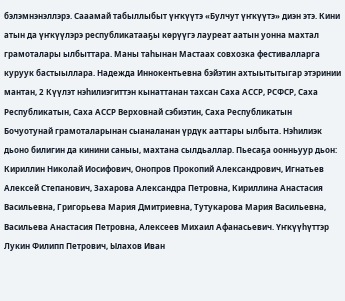бэлэмнэнэллэрэ. Сааамай табыллыбыт үҥкүүтэ «Булчут үҥкүүтэ» диэн этэ. Кини атын да үҥкүүлэрэ республикатааҕы көрүүгэ лауреат аатын уонна махтал грамоталары ылбыттара. Маны таһынан Мастаах совхозка фестивалларга куруук бастыыллара. Надежда Иннокентьевна бэйэтин ахтыытытыгар этэринии мантан, 2 Күүлэт нэһилиэгиттэн кынаттанан тахсан Саха АССР, РСФСР, Саха Республикатын, Саха АССР Верховнай сэбиэтин, Саха Республикатын Бочуотунай грамоталарынан сыаналанан үрдүк ааттары ылбыта. Нэһилиэк дьоно билигин да кинини саныы, махтана сылдьаллар. Пьесаҕа оонньуур дьон: Кириллин Николай Иосифович, Онопров Прокопий Александрович, Игнатьев Алексей Степанович, Захарова Александра Петровна, Кириллина Анастасия Васильевна, Григорьева Мария Дмитриевна, Тутукарова Мария Васильевна, Васильева Анастасия Петровна, Алексеев Михаил Афанасьевич. Үҥкүүһүттэр Лукин Филипп Петрович, Ылахов Иван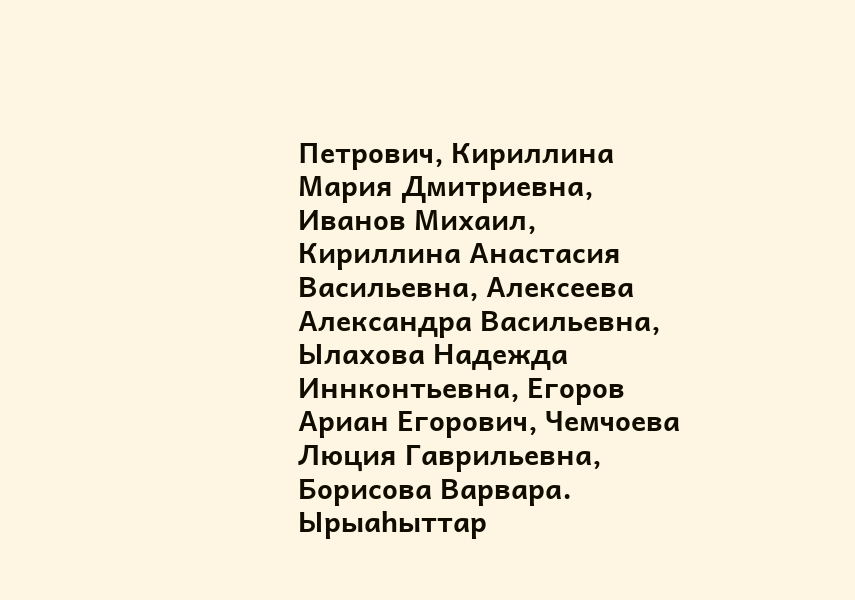Петрович, Кириллина Мария Дмитриевна, Иванов Михаил, Кириллина Анастасия Васильевна, Алексеева Александра Васильевна, Ылахова Надежда Иннконтьевна, Егоров Ариан Егорович, Чемчоева Люция Гаврильевна, Борисова Варвара. Ырыаһыттар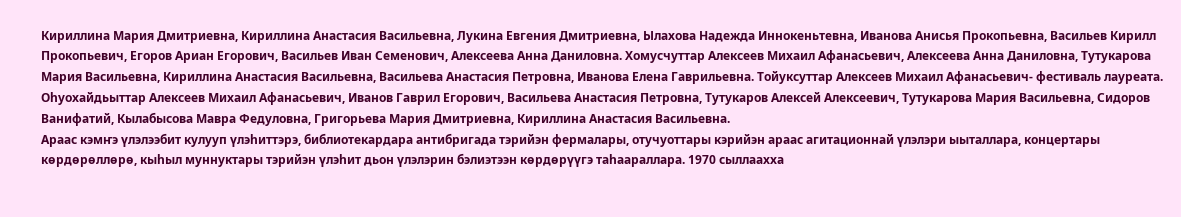Кириллина Мария Дмитриевна, Кириллина Анастасия Васильевна, Лукина Евгения Дмитриевна, Ылахова Надежда Иннокеньтевна, Иванова Анисья Прокопьевна, Васильев Кирилл Прокопьевич, Егоров Ариан Егорович, Васильев Иван Семенович, Алексеева Анна Даниловна. Хомусчуттар Алексеев Михаил Афанасьевич, Алексеева Анна Даниловна, Тутукарова Мария Васильевна, Кириллина Анастасия Васильевна, Васильева Анастасия Петровна, Иванова Елена Гаврильевна. Тойуксуттар Алексеев Михаил Афанасьевич- фестиваль лауреата. Оһуохайдьыттар Алексеев Михаил Афанасьевич, Иванов Гаврил Егорович, Васильева Анастасия Петровна, Тутукаров Алексей Алексеевич, Тутукарова Мария Васильевна, Сидоров Ванифатий, Кылабысова Мавра Федуловна, Григорьева Мария Дмитриевна, Кириллина Анастасия Васильевна.
Араас кэмҥэ үлэлээбит кулууп үлэһиттэрэ, библиотекардара антибригада тэрийэн фермалары, отучуоттары кэрийэн араас агитационнай үлэлэри ыыталлара, концертары көрдөрөллөрө, кыһыл муннуктары тэрийэн үлэһит дьон үлэлэрин бэлиэтээн көрдөрүүгэ таһаараллара. 1970 сыллаахха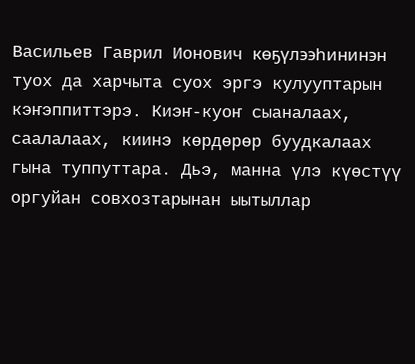Васильев Гаврил Ионович көҕүлээһининэн туох да харчыта суох эргэ кулууптарын кэҥэппиттэрэ. Киэҥ-куоҥ сыаналаах, саалалаах, киинэ көрдөрөр буудкалаах гына туппуттара. Дьэ, манна үлэ күөстүү оргуйан совхозтарынан ыытыллар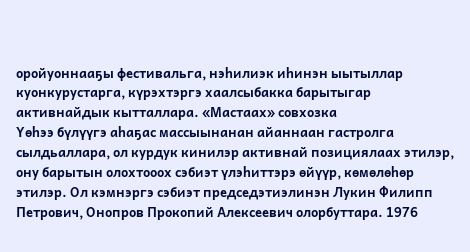оройуоннааҕы фестивальга, нэһилиэк иһинэн ыытыллар куонкурустарга, күрэхтэргэ хаалсыбакка барытыгар активнайдык кытталлара. «Мастаах» совхозка
Үөһээ бүлүүгэ аһаҕас массыынанан айаннаан гастролга сылдьаллара, ол курдук кинилэр активнай позициялаах этилэр, ону барытын олохтооох сэбиэт үлэһиттэрэ өйүүр, көмөлөһөр этилэр. Ол кэмнэргэ сэбиэт председэтиэлинэн Лукин Филипп Петрович, Онопров Прокопий Алексеевич олорбуттара. 1976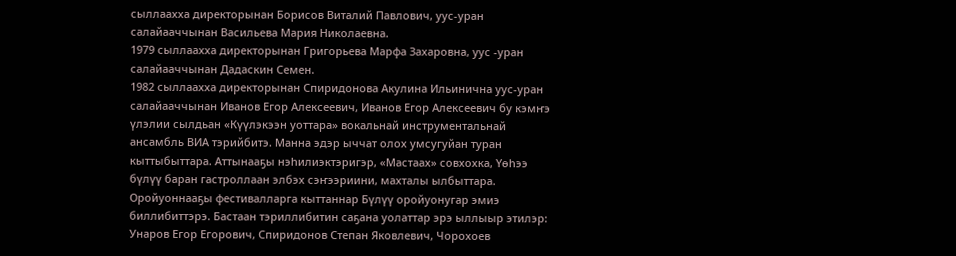сыллаахха директорынан Борисов Виталий Павлович, уус-уран салайааччынан Васильева Мария Николаевна.
1979 сыллаахха директорынан Григорьева Марфа Захаровна, уус -уран салайааччынан Дадаскин Семен.
1982 сыллаахха директорынан Спиридонова Акулина Ильинична уус-уран салайааччынан Иванов Егор Алексеевич, Иванов Егор Алексеевич бу кэмҥэ үлэлии сылдьан «Күүлэкээн уоттара» вокальнай инструментальнай ансамбль ВИА тэрийбитэ. Манна эдэр ыччат олох умсугуйан туран кыттыбыттара. Аттынааҕы нэһилиэктэригэр, «Мастаах» совхохка, Үөһээ бүлүү баран гастроллаан элбэх сэҥээриини, махталы ылбыттара. Оройуоннааҕы фестивалларга кыттаннар Бүлүү оройуонугар эмиэ биллибиттэрэ. Бастаан тэриллибитин саҕана уолаттар эрэ ыллыыр этилэр: Унаров Егор Егорович, Спиридонов Степан Яковлевич, Чорохоев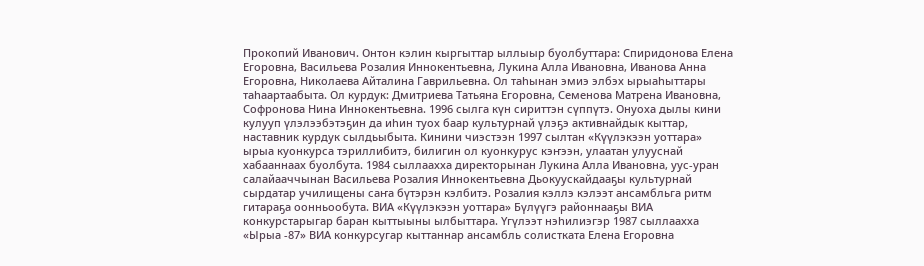Прокопий Иванович. Онтон кэлин кыргыттар ыллыыр буолбуттара: Спиридонова Елена Егоровна, Васильева Розалия Иннокентьевна, Лукина Алла Ивановна, Иванова Анна Егоровна, Николаева Айталина Гаврильевна. Ол таһынан эмиэ элбэх ырыаһыттары таһаартаабыта. Ол курдук: Дмитриева Татьяна Егоровна, Семенова Матрена Ивановна, Софронова Нина Иннокентьевна. 1996 сылга күн сириттэн сүппүтэ. Онуоха дылы кини кулууп үлэлээбэтэҕин да иһин туох баар культурнай үлэҕэ активнайдык кыттар, наставник курдук сылдьыбыта. Кинини чиэстээн 1997 сылтан «Күүлэкээн уоттара» ырыа куонкурса тэриллибитэ, билигин ол куонкурус кэҥээн, улаатан улууснай хабааннаах буолбута. 1984 сыллаахха директорынан Лукина Алла Ивановна, уус-уран салайааччынан Васильева Розалия Иннокентьевна Дьокуускайдааҕы культурнай сырдатар училищены саҥа бүтэрэн кэлбитэ. Розалия кэллэ кэлээт ансамбльга ритм гитараҕа оонньообута. ВИА «Күүлэкээн уоттара» Бүлүүгэ районнааҕы ВИА конкурстарыгар баран кыттыыны ылбыттара. Үгүлээт нэһилиэгэр 1987 сыллаахха «Ырыа -87» ВИА конкурсугар кыттаннар ансамбль солистката Елена Егоровна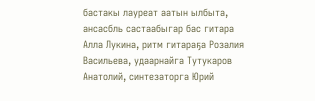бастакы лауреат аатын ылбыта, ансасбль састаабыгар бас гитара Алла Лукина, ритм гитараҕа Розалия Васильева, удаарнайга Тутукаров Анатолий, синтезаторга Юрий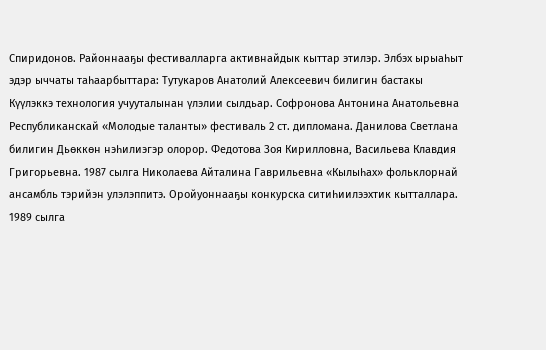Спиридонов. Районнааҕы фестивалларга активнайдык кыттар этилэр. Элбэх ырыаһыт эдэр ыччаты таһаарбыттара: Тутукаров Анатолий Алексеевич билигин бастакы Күүлэккэ технология учууталынан үлэлии сылдьар. Софронова Антонина Анатольевна Республиканскай «Молодые таланты» фестиваль 2 ст. дипломана. Данилова Светлана билигин Дьөккөн нэһилиэгэр олорор. Федотова Зоя Кирилловна, Васильева Клавдия Григорьевна. 1987 сылга Николаева Айталина Гаврильевна «Кылыһах» фольклорнай ансамбль тэрийэн улэлэппитэ. Оройуоннааҕы конкурска ситиһиилээхтик кытталлара. 1989 сылга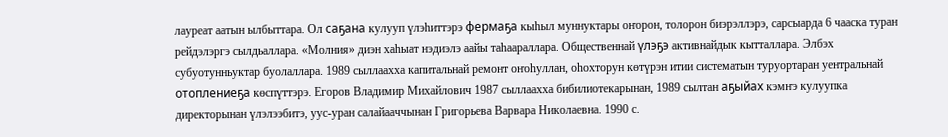лауреат аатын ылбыттара. Ол саҕана кулууп үлэһиттэрэ фермаҕа кыһыл муннуктары оҥорон, толорон биэрэллэрэ, сарсыарда 6 чааска туран рейдэлэргэ сылдьаллара. «Молния» диэн хаһыат нэдиэлэ аайы таһаараллара. Общественнай үлэҕэ активнайдык кытталлара. Элбэх субуотунньуктар буолаллара. 1989 сыллаахха капитальнай ремонт оҥоһуллан, оһохторун көтүрэн итии систематын туруортаран уентральнай отоплениеҕа көспүттэрэ. Егоров Владимир Михайлович 1987 сыллаахха бибилиотекарынан, 1989 сылтан аҕыйах кэмҥэ кулуупка директорынан үлэлээбитэ, уус-уран салайааччынан Григорьева Варвара Николаевна. 1990 с.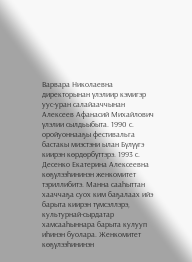Варвара Николаевна директорынан үлэлиир кэмигэр уус-уран салайааччынан Алексеев Афанасий Михайлович үлэлии сылдьыбыта. 1990 с. оройуоннааҕы фестивальга бастакы миэстэни ылан Бүлүүгэ киирэн көрдөрбүттэрэ. 1993 с. Десенко Екатерина Алексеевна көҕүлээһининэн женкомитет тэриллибитэ. Манна сааһыттан хааччаҕа суох ким баҕалаах ийэ барыта киирэн түмсэллэрэ, культурнай-сырдатар хамсааһыннара барыта кулууп иһинэн буолара. Женкомитет көҕүлээһининэн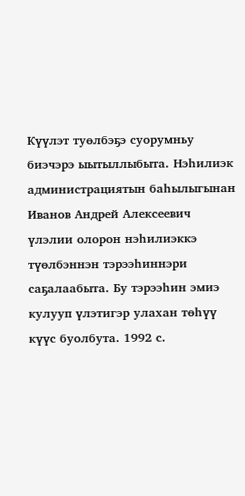Күүлэт туөлбэҕэ суорумньу биэчэрэ ыытыллыбыта. Нэһилиэк администрациятын баһылыгынан Иванов Андрей Алексеевич үлэлии олорон нэһилиэккэ түөлбэннэн тэрээһиннэри саҕалаабыта. Бу тэрээһин эмиэ кулууп үлэтигэр улахан төһүү күүс буолбута. 1992 с.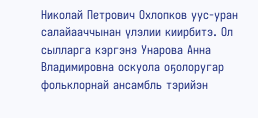Николай Петрович Охлопков уус-уран салайааччынан үлэлии киирбитэ. Ол сылларга кэргэнэ Унарова Анна Владимировна оскуола оҕолоругар фольклорнай ансамбль тэрийэн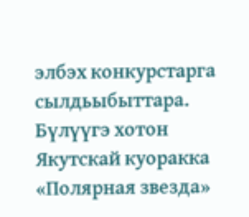элбэх конкурстарга сылдьыбыттара. Бүлүүгэ хотон Якутскай куоракка «Полярная звезда»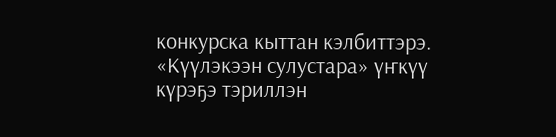конкурска кыттан кэлбиттэрэ. «Күүлэкээн сулустара» үҥкүү күрэҕэ тэриллэн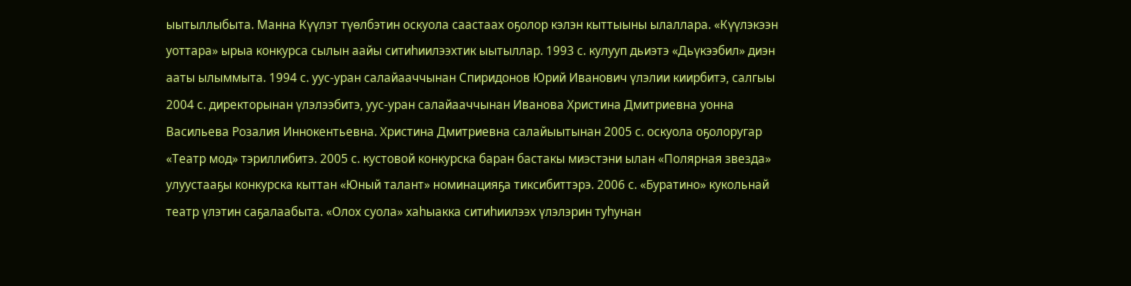ыытыллыбыта. Манна Күүлэт түөлбэтин оскуола саастаах оҕолор кэлэн кыттыыны ылаллара. «Күүлэкээн уоттара» ырыа конкурса сылын аайы ситиһиилээхтик ыытыллар. 1993 с. кулууп дьиэтэ «Дьүкээбил» диэн ааты ылыммыта. 1994 с. уус-уран салайааччынан Спиридонов Юрий Иванович үлэлии киирбитэ, салгыы 2004 с. директорынан үлэлээбитэ, уус-уран салайааччынан Иванова Христина Дмитриевна уонна Васильева Розалия Иннокентьевна. Христина Дмитриевна салайыытынан 2005 с. оскуола оҕолоругар «Театр мод» тэриллибитэ. 2005 с. кустовой конкурска баран бастакы миэстэни ылан «Полярная звезда» улуустааҕы конкурска кыттан «Юный талант» номинацияҕа тиксибиттэрэ. 2006 с. «Буратино» кукольнай театр үлэтин саҕалаабыта. «Олох суола» хаһыакка ситиһиилээх үлэлэрин туһунан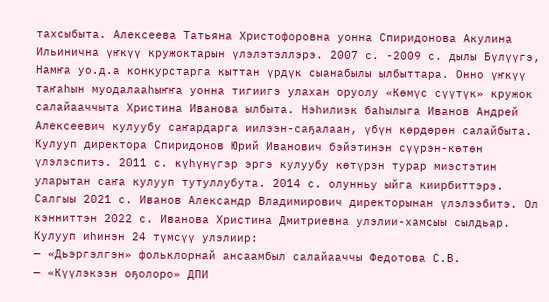тахсыбыта. Алексеева Татьяна Христофоровна уонна Спиридонова Акулина Ильинична үҥкүү кружоктарын үлэлэтэллэрэ. 2007 с. -2009 с. дылы Бүлүүгэ, Намҥа уо.д.а конкурстарга кыттан үрдүк сыанабылы ылбыттара. Онно үҥкүү таҥаһын муодалааһыҥҥа уонна тигиигэ улахан оруолу «Көмүс сүүтүк» кружок салайааччыта Христина Иванова ылбыта. Нэһилиэк баһылыга Иванов Андрей Алексеевич кулуубу саҥардарга иилээн-саҕалаан, үбүн көрдөрөн салайбыта. Кулууп директора Спиридонов Юрий Иванович бэйэтинэн сүүрэн-көтөн үлэлэспитэ. 2011 с. күһүнүгэр эргэ кулуубу көтүрэн турар миэстэтин уларытан саҥа кулууп тутуллубута. 2014 с. олунньу ыйга киирбиттэрэ. Салгыы 2021 с. Иванов Александр Владимирович директорынан үлэлээбитэ. Ол кэнниттэн 2022 с. Иванова Христина Дмитриевна улэлии-хамсыы сылдьар. Кулууп иһинэн 24 түмсүү улэлиир:
— «Дьэргэлгэн» фольклорнай ансаамбыл салайааччы Федотова С.В.
— «Күүлэкээн оҕолоро» ДПИ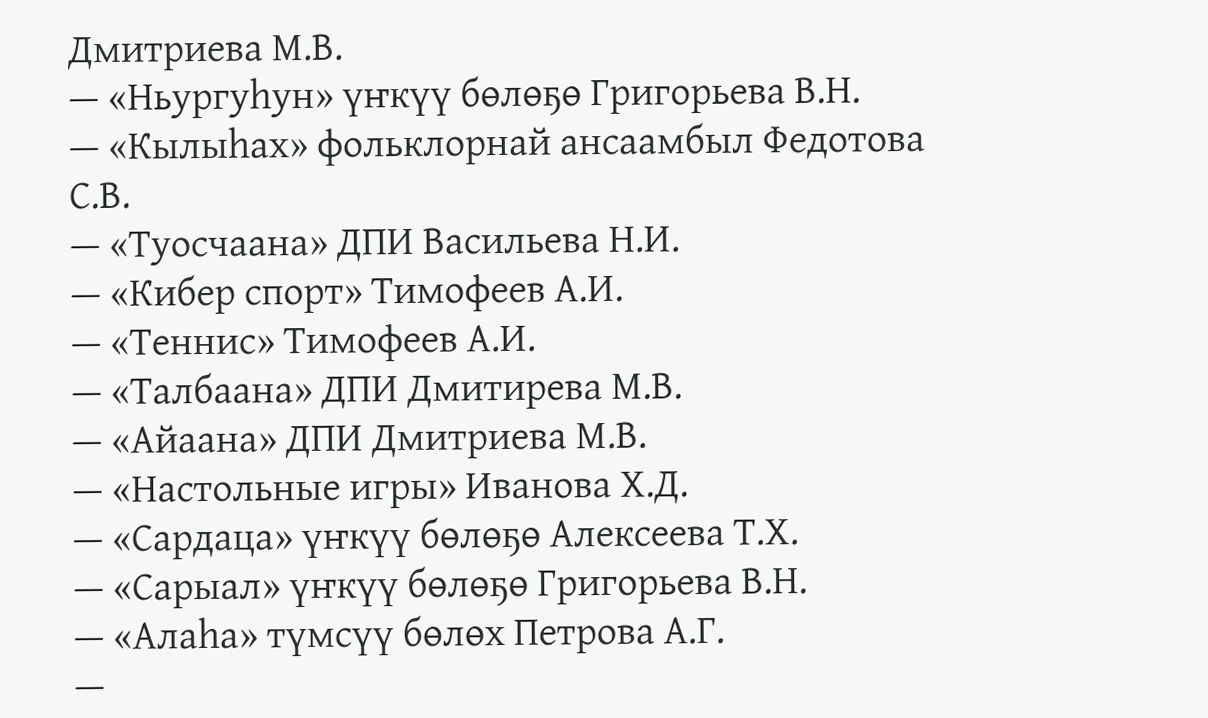Дмитриева М.В.
— «Ньургуһун» үҥкүү бөлөҕө Григорьева В.Н.
— «Кылыһах» фольклорнай ансаамбыл Федотова С.В.
— «Туосчаана» ДПИ Васильева Н.И.
— «Кибер спорт» Тимофеев А.И.
— «Теннис» Тимофеев А.И.
— «Талбаана» ДПИ Дмитирева М.В.
— «Айаана» ДПИ Дмитриева М.В.
— «Настольные игры» Иванова Х.Д.
— «Сардаца» үҥкүү бөлөҕө Алексеева Т.Х.
— «Сарыал» үҥкүү бөлөҕө Григорьева В.Н.
— «Алаһа» түмсүү бөлөх Петрова А.Г.
—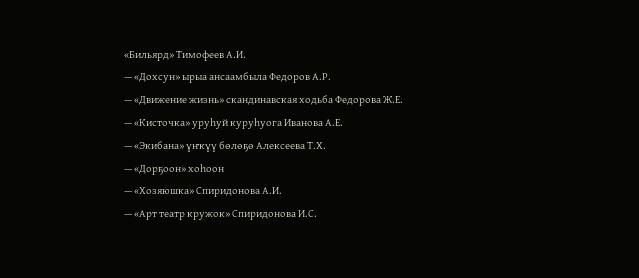«Бильярд» Тимофеев А.И.
— «Дохсун» ырыа ансаамбыла Федоров А.Р.
— «Движение жизнь» скандинавская ходьба Федорова Ж.Е.
— «Кисточка» уруһуй куруһуога Иванова А.Е.
— «Экибана» үҥкүү бөлөҕө Алексеева Т.Х.
— «Дорҕоон» хоһоон
— «Хозяюшка» Спиридонова А.И.
— «Арт театр кружок» Спиридонова И.С.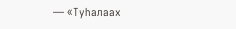— «Туһалаах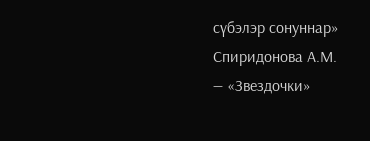сүбэлэр сонуннар» Спиридонова А.М.
— «Звездочки»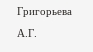Григорьева А.Г.